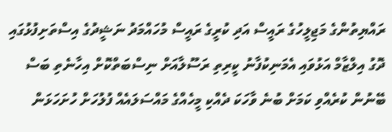ރައްޔިތުންގެ މަޖިލީހުގެ ރައީސް އަދި ކުރީގެ ރައީސް މުހައްމަދު ނަޝީދުގެ އިސްތަށިފުޅުގައި ދޮގު އިލްޒާމް އަޅުވައި އެމަނިކުފާނު ކީރިތި ރަސޫލާއަށް ނިސްބަތްކޮށް އިހާނެތި ބަސް ބޭނުން ކުރެއްވި ކަމަށް ބުނެ ވާހަކަ ދެއްކި މީހެއްގެ މައްސަލައެއް ފުލުހަށް ހުށަހަޅަން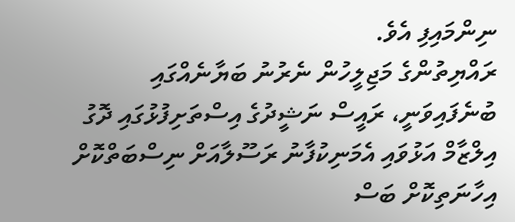ނިންމައިފި އެވެ.
ރައްޔިތުންގެ މަޖިލީހުން ނެރުނު ބަޔާނެއްގައި ބުނެފައިވަނީ، ރައީސް ނަޝީދުގެ އިސްތަށިފުޅުގައި ދޮގު އިލްޒާމް އަޅުވައި އެމަނިކުފާނު ރަސޫލާއަށް ނިސްބަތްކޮށް އިހާނަތިކޮށް ބަސް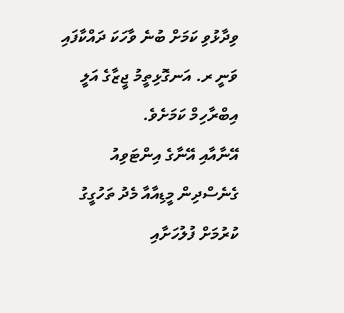ވިދާޅުވި ކަމަށް ބުނެ ވާހަކަ ދައްކާފައި ވަނީ ރ. އަނގޮޅިތީމު ޖީޒާގެ އަލީ އިބްރާހިމް ކަމަށެވެ.
އޭނާއާއި އޭނާގެ އިންޓަވިއު ގެނެސްދިން މީޑިއާއާ މެދު ތަހުގީގު ކުރުމަށް ފުލުހަށާއި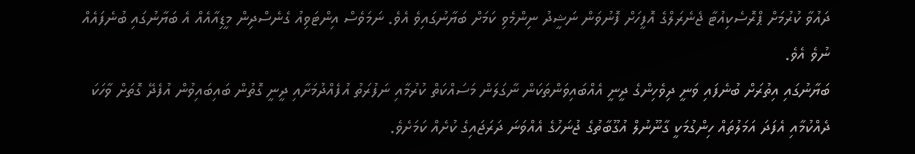ދައުވާ ކުރުމަށް ޕްރޮސެކިއުޓާ ޖެނެރަލްގެ އޮފީހަށް ފޮނުވަން ނަޝީދު ނިންމެވި ކަމަށް ބަޔާނުގައިވެ އެވެ. ނަމަވެސް އިންޓަވިއު ގެނެސްދިން މީޑިއާއެއް އެ ބަޔާނުގައި ބުނެފައެއް ނުވެ އެވެ.
ބަޔާނުގައި އިތުރަށް ބުނެފައި ވަނީ ދިވެހިންގެ ދީނީ އެއްބައިވަންތަކަން ނާގަލަން މަސައްކަތް ކުރުމާއި ނަފުރަތު އުފެއްދުމަށާއި ދީނީ ގޮތުން ބައިބައިވުން އުފެދޭ ގޮތަށް ވާހަކަ ދެއްކުމާއި އެފަދަ އަމަލުތައް ހިންގުމަކީ ގާނޫނުލް އުގޫބާތުގެ ޖުނަހުގެ އެއްވަނަ ދަރަޖައިގެ ކުށެއް ކަމަށެވެ.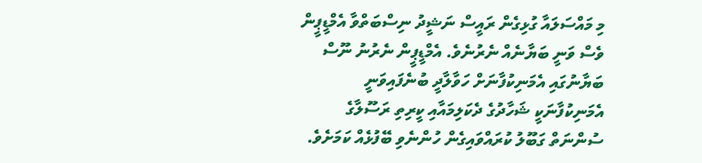މި މައްސަލައާ ގުޅިގެން ރައީސް ނަޝީދު ނިސްބަތްވާ އެމްޑީޕީން ވެސް ވަނީ ބަޔާނެއް ނެރުނެވެ. އެމްޑީޕީން ނެރުނު ނޫސް ބަޔާނުގައި އެމަނިކުފާނަށް ހަވާލާދީ ބުނެފައިވަނީ އެމަނިކުފާނަކީ ޝަހާދުގެ ދެކަލިމައާއި ކީރިތި ރަސޫލާގެ ސުންނަތް ގަބޫލު ކުރައްވައިގެން ހުންނެވި ބޭފުޅެއް ކަމަށެވެ.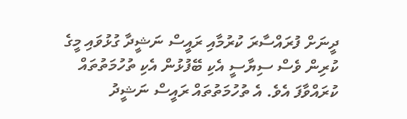ދީނަށް ފުރައްސާރަ ކުރުމާއި ރައީސް ނަޝީދާ ގުޅުވައި މީގެ ކުރިން ވެސް ސިޔާސީ އެކި ބޭފުޅުން އެކި ތުހުމަތުތައް ކުރައްވާފަ އެވެ. އެ ތުހުމަތުތައް ރައީސް ނަޝީދު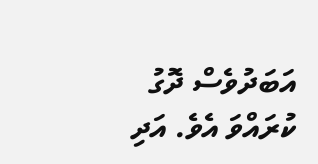އަބަދުވެސް ދޮގު ކުރައްވަ އެވެ. އަދި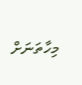މިހާތަނަށް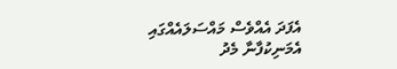އެފަދަ އެއްވެސް މައްސަލައެއްގައި އެމަނިކުފާނާ މެދު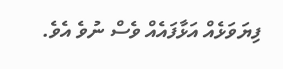ފިޔަވަޅެއް އަޅާފައެއް ވެސް ނުވެ އެވެ.